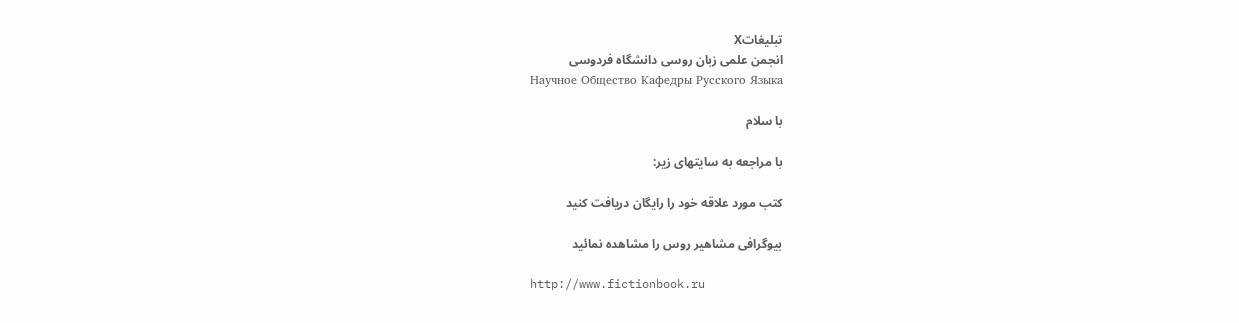تبليغاتX
انجمن علمی زبان روسی دانشگاه فردوسی
Научное Общество Кафедры Русского Языка

با سلام

با مراجعه به سایتهای زیر:

کتب مورد علاقه خود را رایگان دریافت کنید

بیوگرافی مشاهیر روس را مشاهده نمائید

http://www.fictionbook.ru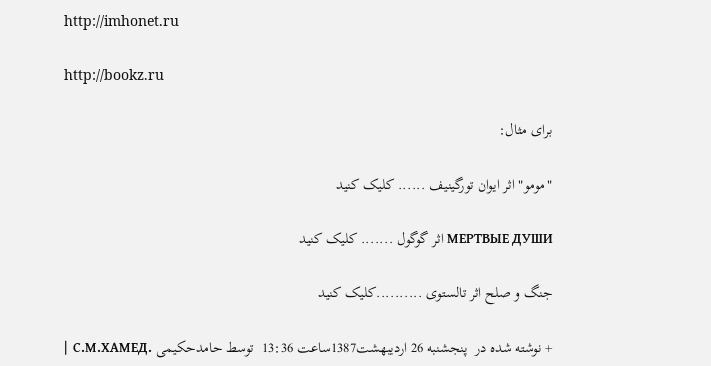http://imhonet.ru

http://bookz.ru

برای مثال:

"مومو" اثر ایوان تورگینیف ...... کلیک کنید

МЕРТВЫЕ ДУШИ اثر گوگول ....... کلیک کنید

جنگ و صلح اثر تالستوی ..........کلیک کنید

+ نوشته شده در  پنجشنبه 26 اردیبهشت1387ساعت 13:36  توسط حامدحکیمی .С.М.ХАМЕД  |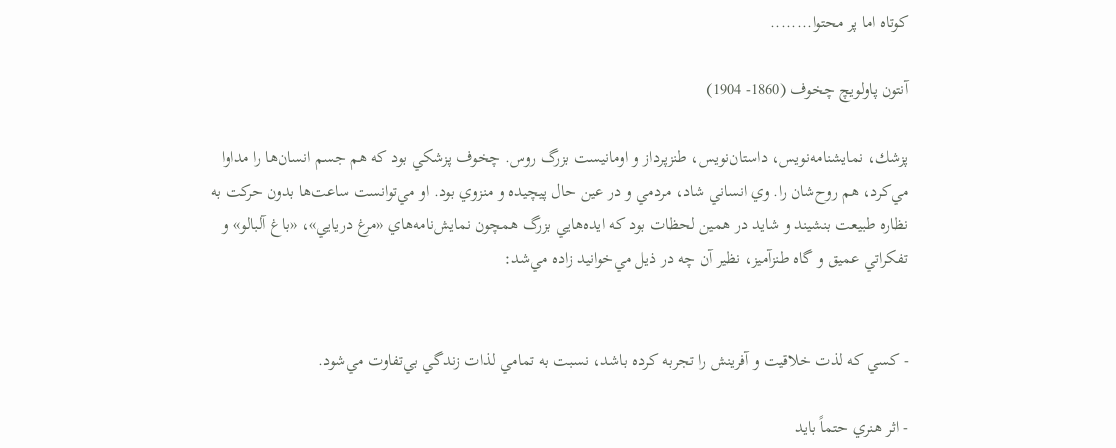کوتاه اما پر محتوا........

آنتون پاولويچ چخوف (1860- 1904)

پزشك، نمايشنامه‌نويس، داستان‌نويس، طنزپرداز و اومانيست بزرگ روس. چخوف پزشكي بود كه هم جسم انسان‌ها را مداوا مي‌كرد، هم روح‌شان را. وي انساني شاد، مردمي و در عين حال پيچيده و منزوي بود. او مي‌توانست ساعت‌ها بدون حركت به نظاره طبيعت بنشيند و شايد در همين لحظات بود كه ايده‌هايي بزرگ همچون نمايش‌نامه‌هاي «مرغ دريايي»، «باغ آلبالو» و تفكراتي عميق و گاه طنزآميز، نظير آن چه در ذيل مي‌خوانيد زاده مي‌شد:


- كسي كه لذت خلاقيت و آفرينش را تجربه كرده باشد، نسبت به تمامي لذات زندگي بي‌تفاوت مي‌شود.

- اثر هنري حتماً بايد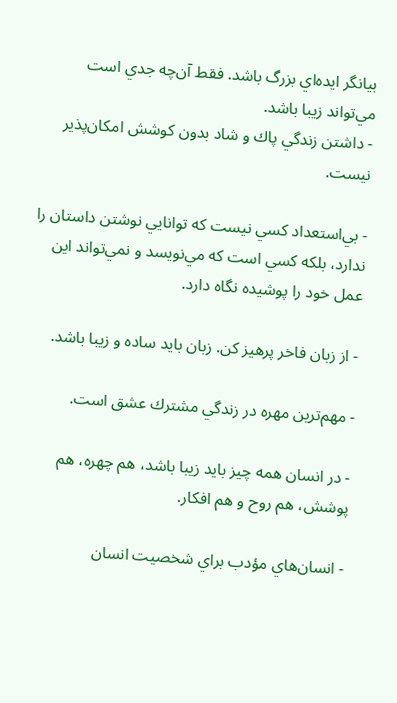بيانگر ايده‌اي بزرگ باشد. فقط آن‌چه جدي است مي‌تواند زيبا باشد.
- داشتن زندگي پاك و شاد بدون كوشش امكان‌پذير نيست.

- بي‌استعداد كسي نيست كه توانايي نوشتن داستان را ندارد، بلكه كسي است كه مي‌نويسد و نمي‌تواند اين عمل خود را پوشيده نگاه دارد.

- از زبان فاخر پرهيز كن. زبان بايد ساده و زيبا باشد.

- مهم‌ترين مهره در زندگي مشترك عشق است.

- در انسان همه چيز بايد زيبا باشد، هم چهره، هم پوشش، هم روح و هم افكار.

- انسان‌هاي مؤدب براي شخصيت انسان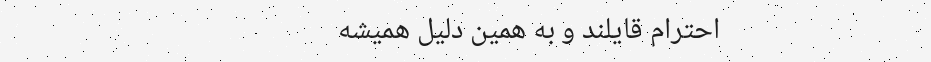احترام قايلند و به همين دليل هميشه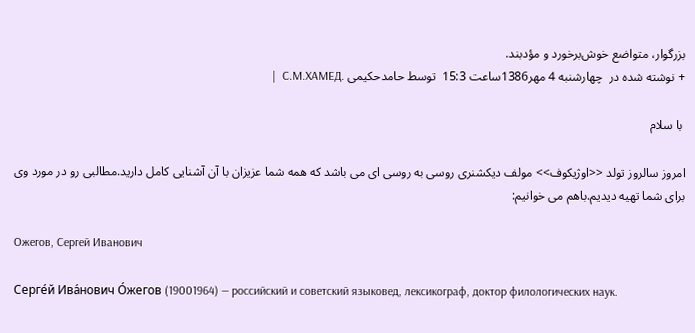بزرگوار، متواضع خوش‌برخورد و مؤدبند.
+ نوشته شده در  چهارشنبه 4 مهر1386ساعت 15:3  توسط حامدحکیمی .С.М.ХАМЕД  |

 با سلام

امروز سالروز تولد <<اوژیکوف>> مولف دیکشنری روسی به روسی ای می باشد که همه شما عزیزان با آن آشنایی کامل دارید.مطالبی رو در مورد وی برای شما تهیه دیدیم.باهم می خوانیم:

Ожегов, Сергей Иванович

Серге́й Ива́нович О́жегов (19001964) — российский и советский языковед, лексикограф, доктор филологических наук.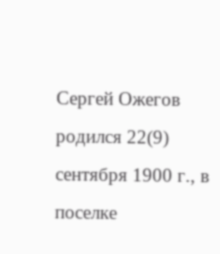Сергей Ожегов родился 22(9) сентября 1900 г., в поселке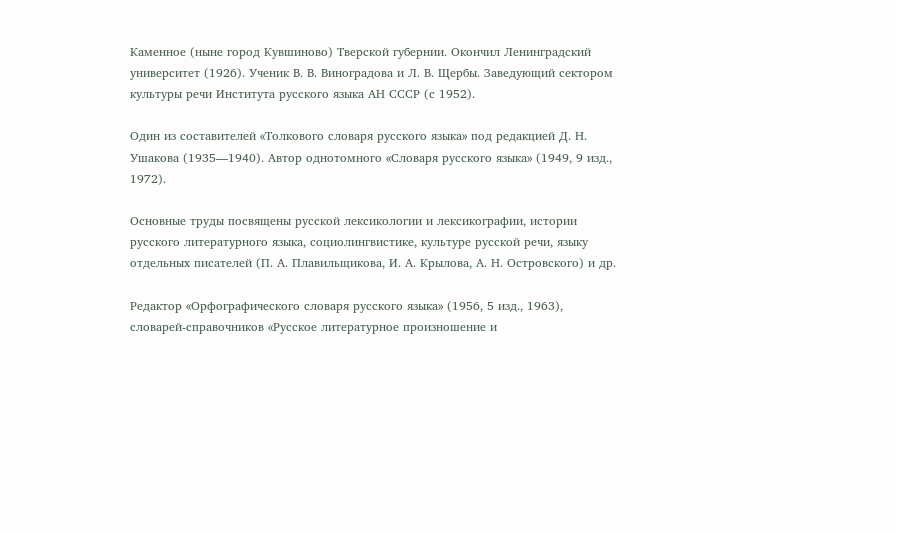Каменное (ныне город Кувшиново) Тверской губернии. Окончил Ленинградский университет (1926). Ученик В. В. Виноградова и Л. В. Щербы. Заведующий сектором культуры речи Института русского языка АН СССР (с 1952).

Один из составителей «Толкового словаря русского языка» под редакцией Д. Н. Ушакова (1935—1940). Автор однотомного «Словаря русского языка» (1949, 9 изд., 1972).

Основные труды посвящены русской лексикологии и лексикографии, истории русского литературного языка, социолингвистике, культуре русской речи, языку отдельных писателей (П. А. Плавильщикова, И. А. Крылова, А. Н. Островского) и др.

Редактор «Орфографического словаря русского языка» (1956, 5 изд., 1963), словарей-справочников «Русское литературное произношение и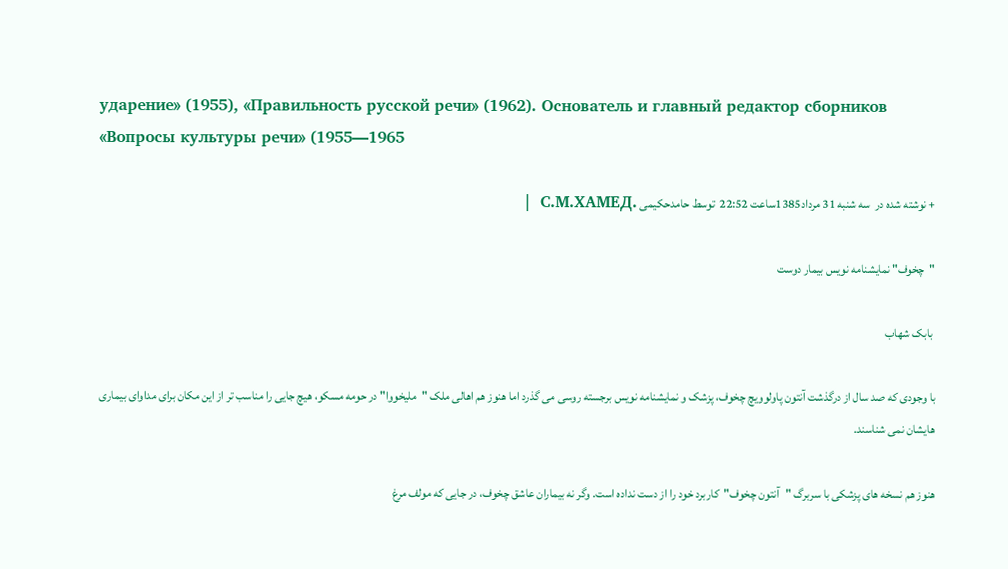ударение» (1955), «Правильность русской речи» (1962). Основатель и главный редактор сборников «Вопросы культуры речи» (1955—1965

+ نوشته شده در  سه شنبه 31 مرداد1385ساعت 22:52  توسط حامدحکیمی .С.М.ХАМЕД  |

"چخوف" نمایشنامه نویس بیمار دوست

 بابک شهاب

با وجودی که صد سال از درگذشت آنتون پاولوویچ چخوف، پزشک و نمایشنامه نویس برجسته روسی می گذرد اما هنوز هم اهالی ملک "ملیخووا" در حومه مسکو، هیچ جایی را مناسب تر از این مکان برای مداوای بیماری هایشان نمی شناسند.

هنوز هم نسخه های پزشکی با سربرگ "آنتون چخوف"  کاربرد خود را از دست نداده‌ است. وگر نه بیماران عاشق چخوف، در جایی که مولف مرغ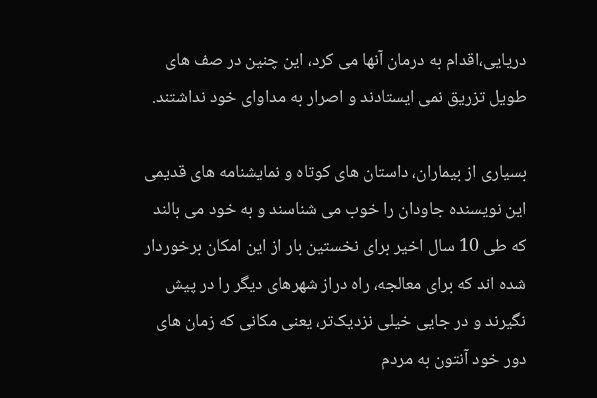دریایی،اقدام به درمان آنها می کرد، این چنین در صف های طویل تزریق نمی ایستادند و اصرار به مداوای خود نداشتند.

بسیاری از بیماران، داستان های کوتاه و نمایشنامه های قدیمی این نویسنده جاودان را خوب می شناسند و به خود می بالند که طی 10 سال اخیر برای نخستین بار از این امکان برخوردار شده اند که برای معالجه، راه دراز شهرهای دیگر را در پیش نگیرند و در جایی خیلی نزدیک‌تر، یعنی مکانی که زمان های دور خود آنتون به مردم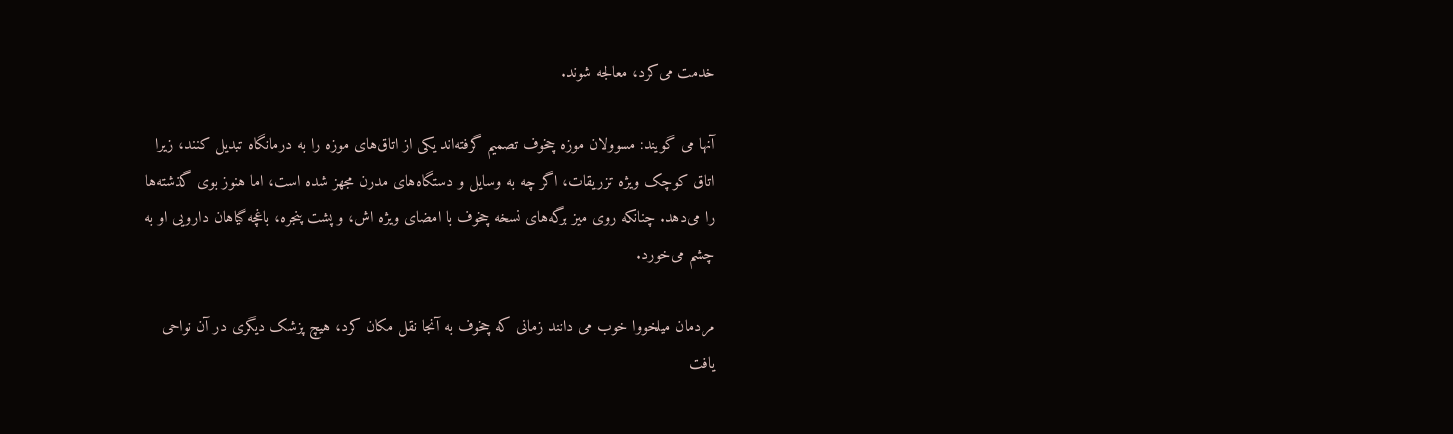خدمت می‌کرد، معالجه شوند.

آنها می گویند: مسوولان موزه چخوف تصمیم گرفته‌اند یکی از اتاق‌های موزه را به درمانگاه تبدیل کنند، زیرا اتاق کوچک ویژه تزریقات، اگر چه به وسایل و دستگاه‌های مدرن مجهز شده است، اما هنوز بوی گذشته‌ها را می‌دهد. چنانکه روی میز برگه‌های نسخه چخوف با امضای ویژه اش، و پشت پنجره، باغچه گیاهان دارویی او به چشم می‌خورد.

مردمان میلخووا خوب می دانند زمانی که چخوف به آنجا نقل مکان کرد، هیچ پزشک دیگری در آن نواحی یافت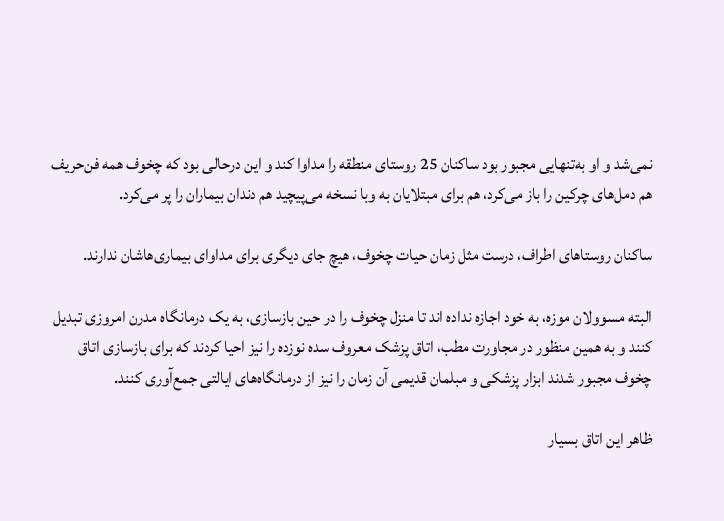نمی‌شد و او به‌تنهایی مجبور بود ساکنان 25 روستای منطقه را مداوا کند و این درحالی بود که چخوف همه ‌فن‌حریف هم دمل‌های چرکین را باز می‌کرد، هم برای مبتلایان به وبا نسخه می‌پیچید هم دندان بیماران را پر می‌کرد.

ساکنان روستاهای اطراف، درست مثل زمان حیات چخوف، هیچ جای دیگری برای مداوای بیماری‌هاشان ندارند.

البته مسوولان موزه، به خود اجازه نداده اند تا منزل چخوف را در حین بازسازی، به یک درمانگاه مدرن امروزی تبدیل کنند و به همین منظور در مجاورت مطب، اتاق پزشک معروف سده نوزده را نیز احیا کردند که برای بازسازی اتاق چخوف مجبور شدند ابزار پزشکی و مبلمان قدیمی آن زمان را نیز از درمانگاه‌های ایالتی جمع‌آوری کنند.

ظاهر این اتاق بسیار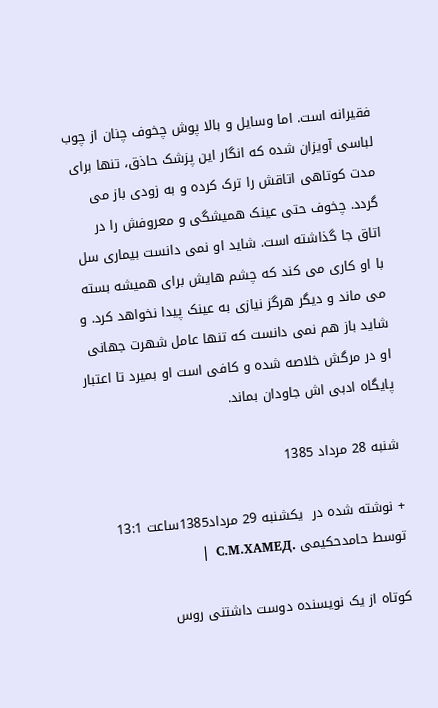فقیرانه است. اما وسایل و بالا پوش چخوف چنان از چوب لباسی آویزان شده که انگار این پزشک حاذق، تنها برای مدت کوتاهی اتاقش را ترک کرده و به زودی باز می گردد. چخوف حتی عینک همیشگی و معروفش را در اتاق جا گذاشته است. شاید او نمی دانست بیماری سل با او کاری می کند که چشم هایش برای همیشه بسته می ماند و دیگر هرگز نیازی به عینک پیدا نخواهد کرد. و شاید باز هم نمی دانست که تنها عامل شهرت جهانی او در مرگش خلاصه شده و کافی است او بمیرد تا اعتبار پایگاه ادبی اش جاودان بماند.

شنبه 28 مرداد 1385

+ نوشته شده در  یکشنبه 29 مرداد1385ساعت 13:1  توسط حامدحکیمی .С.М.ХАМЕД  |

کوتاه از یک نویسنده دوست داشتنی روس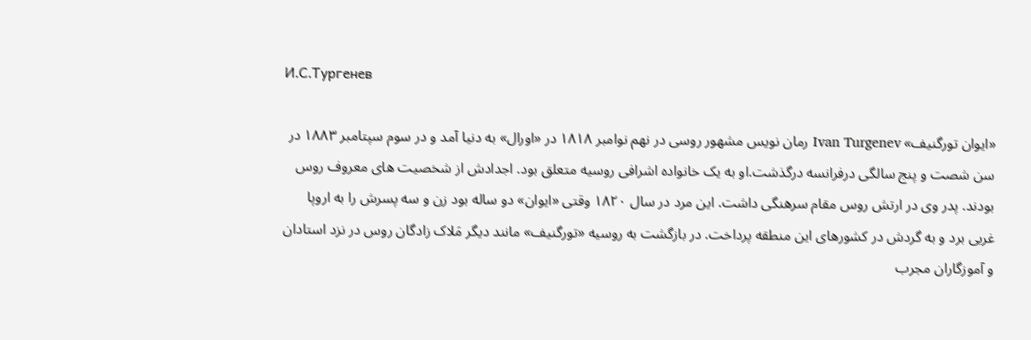И.С.Тургенев

«ایوان تورگنیف» Ivan Turgenev رمان نویس مشهور روسی در نهم نوامبر ۱۸۱۸ در «اورال» به دنیا آمد و در سوم سپتامبر ۱۸۸۳ در سن شصت و پنج سالگی درفرانسه درگذشت.او به یک خانواده اشرافی روسیه متعلق بود. اجدادش از شخصیت های معروف روس بودند. پدر وی در ارتش روس مقام سرهنگی داشت. این مرد در سال ۱۸۲۰ وقتی «ایوان» دو ساله بود زن و سه پسرش را به اروپا غربی برد و به گردش در کشورهای این منطقه پرداخت. در بازگشت به روسیه «تورگنیف» مانند دیگر مَلاک زادگان روس در نزد استادان و آموزگاران مجرب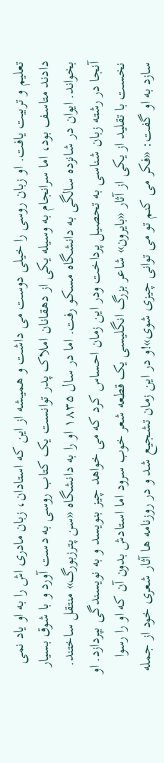تعلیم و تربیت یافت. او زبان روسی را خیلی دوست می داشت و همیشه از این که استادان، زبان مادری اش را به او یاد نمی دادند متاسف بود، اما سرانجام به وسیله یکی از دهقانان املاک پدر توانست یک کتاب روسی به دست آورد و با شوق بسیار بخواند. ایوان در شانزده سالگی به دانشگاه مسکو رفت. اما در سال ۱۸۳۵ او را به دانشگاه «سن پترزبورگ» منتقل ساختند. آنجا در رشته زبان شناسی به تحصیل پرداخت ودر این زمان احساس کرد که می خواهد چیز بنویسد و به نویسندگی بپردازد. او نخست با تقلید از یکی از آثار «بایرون» شاعر بزرگ انگلیسی یک قطعه شعر خوب سرود اما استادش بدون آن که او را رسوا سازد به او گفت: «فکر می کنم تو می توانی چیزی شوی»!و در این زمان تشجیع شد و در روزنامه ها آثار شعری خود از جمله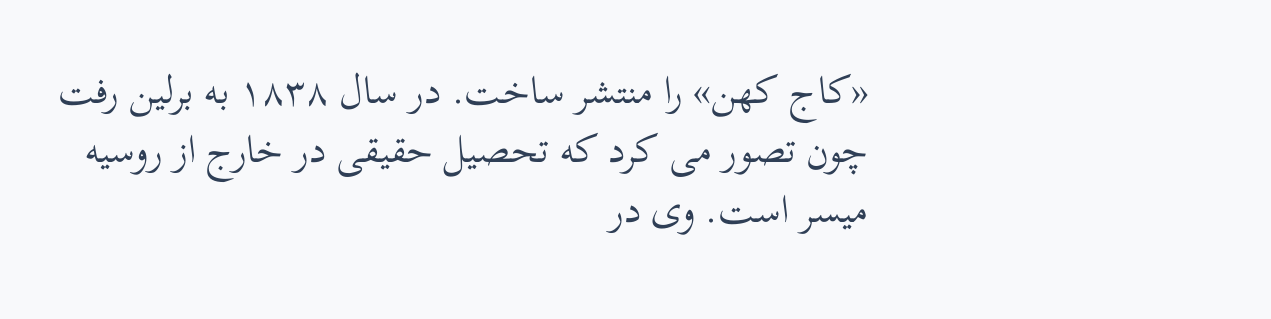«کاج کهن» را منتشر ساخت. در سال ۱۸۳۸ به برلین رفت چون تصور می کرد که تحصیل حقیقی در خارج از روسیه میسر است. وی در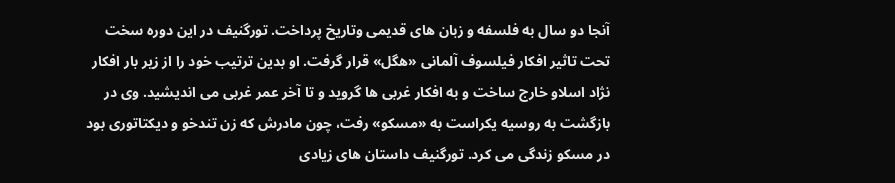آنجا دو سال به فلسفه و زبان های قدیمی وتاریخ پرداخت. تورگنیف در این دوره سخت تحت تاثیر افکار فیلسوف آلمانی «هگل» قرار گرفت. او بدین ترتیب خود را از زیر بار افکار نژاد اسلاو خارج ساخت و به افکار غربی ها گروید و تا آخر عمر غربی می اندیشید. وی در بازگشت به روسیه یکراست به «مسکو» رفت، چون مادرش که زن تندخو و دیکتاتوری بود در مسکو زندگی می کرد. تورگنیف داستان های زیادی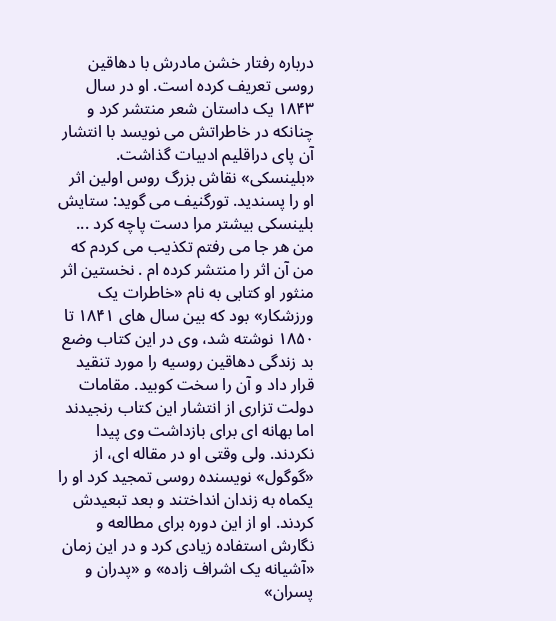درباره رفتار خشن مادرش با دهاقین روسی تعریف کرده است. او در سال ۱۸۴۳ یک داستان شعر منتشر کرد و چنانکه در خاطراتش می نویسد با انتشار آن پای دراقلیم ادبیات گذاشت. «بلینسکی» نقاش بزرگ روس اولین اثر او را پسندید. تورگنیف می گوید: ستایش بلینسکی بیشتر مرا دست پاچه کرد ... من هر جا می رفتم تکذیب می کردم که من آن اثر را منتشر کرده ام . نخستین اثر منثور او کتابی به نام «خاطرات یک ورزشکار» بود که بین سال های ۱۸۴۱ تا ۱۸۵۰ نوشته شد، وی در این کتاب وضع بد زندگی دهاقین روسیه را مورد تنقید قرار داد و آن را سخت کوبید. مقامات دولت تزاری از انتشار این کتاب رنجیدند اما بهانه ای برای بازداشت وی پیدا نکردند. ولی وقتی او در مقاله ای، از «گوگول» نویسنده روسی تمجید کرد او را یکماه به زندان انداختند و بعد تبعیدش کردند. او از این دوره برای مطالعه و نگارش استفاده زیادی کرد و در این زمان «آشیانه یک اشراف زاده» و «پدران و پسران»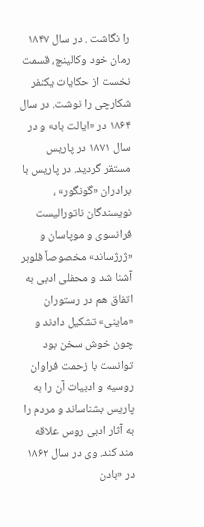را نگاشت . در سال ۱۸۴۷ رمان خود وکالینچ، قسمت نخست از حکایات یکنفر شکارچی را نوشت. در سال ۱۸۶۴ در «ایالت باد» و در سال ۱۸۷۱ در پاریس مستقر گردید. در پاریس با برادران «گونگور» ، نویسندگان ناتورالیست فرانسوی و موپاسان و «ژرژساند» مخصوصاً فلوبر آشنا شد و محفلی ادبی به اتفاق هم در رستوران «ماینی» تشکیل دادند و چون خوش سخن بود توانست با زحمت فراوان روسیه و ادبیات آن را به پاریس بشناساند و مردم را به آثار ادبی روس علاقه مند کند. وی در سال ۱۸۶۲ در «بادن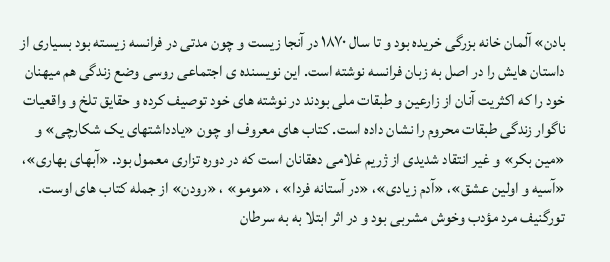بادن» آلمان خانه بزرگی خریده بود و تا سال ۱۸۷۰ در آنجا زیست و چون مدتی در فرانسه زیسته بود بسیاری از داستان هایش را در اصل به زبان فرانسه نوشته است. این نویسنده ی اجتماعی روسی وضع زندگی هم میهنان خود را که اکثریت آنان از زارعین و طبقات ملی بودند در نوشته های خود توصیف کرده و حقایق تلخ و واقعیات ناگوار زندگی طبقات محروم را نشان داده است. کتاب های معروف او چون «یادداشتهای یک شکارچی» و «مین بکر» و غیر انتقاد شدیدی از ژریم غلامی دهقانان است که در دوره تزاری معمول بود. «آبهای بهاری»، «آسیه و اولین عشق»، «آدم زیادی»، «در آستانه فردا» ، «مومو» ، «رودن» از جمله کتاب های اوست. تورگنیف مرد مؤدب وخوش مشربی بود و در اثر ابتلا به به سرطان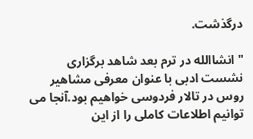درگذشت.

"انشاالله در ترم بعد شاهد برگزاری نشست ادبی با عنوان معرفی مشاهیر روس در تالار فردوسی خواهیم بود.آنجا می توانیم اطلاعات کاملی را از این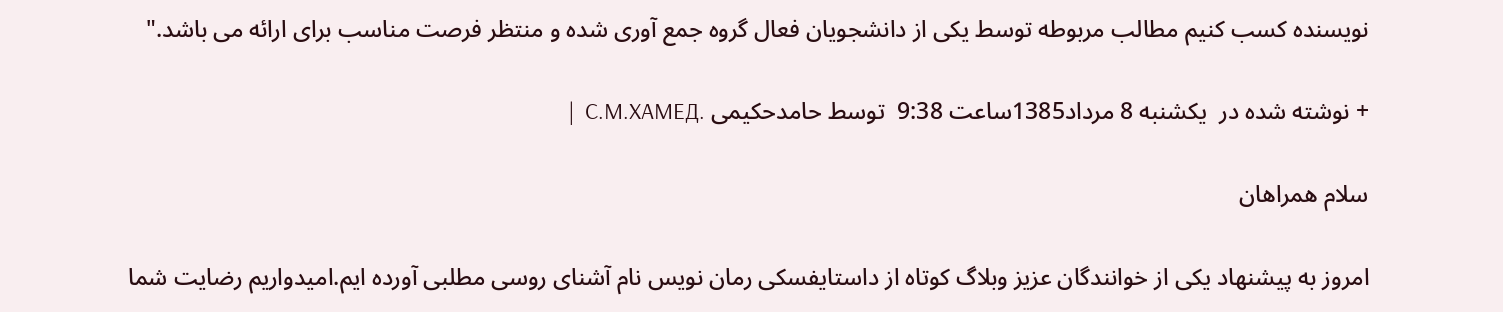نویسنده کسب کنیم مطالب مربوطه توسط یکی از دانشجویان فعال گروه جمع آوری شده و منتظر فرصت مناسب برای ارائه می باشد."

+ نوشته شده در  یکشنبه 8 مرداد1385ساعت 9:38  توسط حامدحکیمی .С.М.ХАМЕД  |

سلام همراهان

امروز به پیشنهاد یکی از خوانندگان عزیز وبلاگ کوتاه از داستایفسکی رمان نویس نام آشنای روسی مطلبی آورده ایم.امیدواریم رضایت شما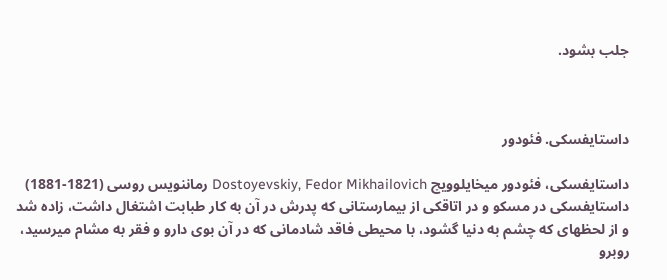جلب بشود.



داستایفسکی. فئودور

داستایفسکی، فئودور میخایلوویچ Dostoyevskiy, Fedor Mikhailovich رماننویس روسی (1821-1881) داستایفسکی در مسکو و در اتاقکی از بیمارستانی که پدرش در آن به کار طبابت اشتغال داشت، زاده شد و از لحظهای که چشم به دنیا گشود، با محیطی فاقد شادمانی که در آن بوی دارو و فقر به مشام میرسید، روبرو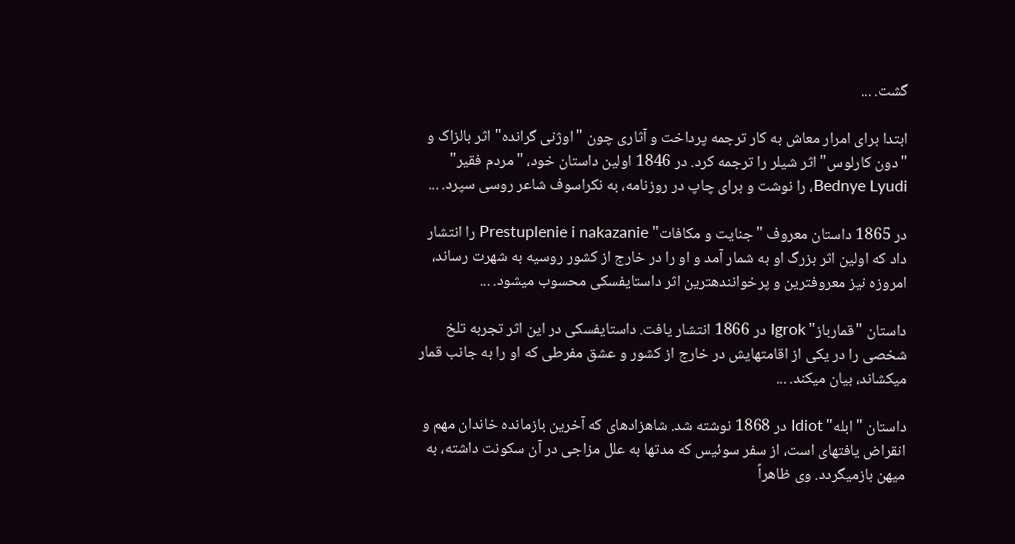گشت. ...

ابتدا برای امرار معاش به کار ترجمه پرداخت و آثاری چون "اوژنی گرانده" اثر بالزاک و "دون کارلوس" اثر شیلر را ترجمه کرد. در 1846 اولین داستان خود، "مردم فقیر" Bednye Lyudi، را نوشت و برای چاپ در روزنامه، به نکراسوف شاعر روسی سپرد. ...

در 1865 داستان معروف "جنایت و مکافات" Prestuplenie i nakazanie را انتشار داد که اولین اثر بزرگ او به شمار آمد و او را در خارج از کشور روسیه به شهرت رساند، امروزه نیز معروفترین و پرخوانندهترین اثر داستایفسکی محسوب میشود. ...

داستان "قمارباز" Igrok در 1866 انتشار یافت. داستایفسکی در این اثر تجربه تلخ شخصی را در یکی از اقامتهایش در خارج از کشور و عشق مفرطی که او را به جانب قمار میکشاند، بیان میکند. ...

داستان "ابله" Idiot در 1868 نوشته شد. شاهزادهای که آخرین بازمانده خاندان مهم و انقراض یافتهای است، از سفر سوئیس که مدتها به علل مزاجی در آن سکونت داشته، به میهن بازمیگردد. وی ظاهراً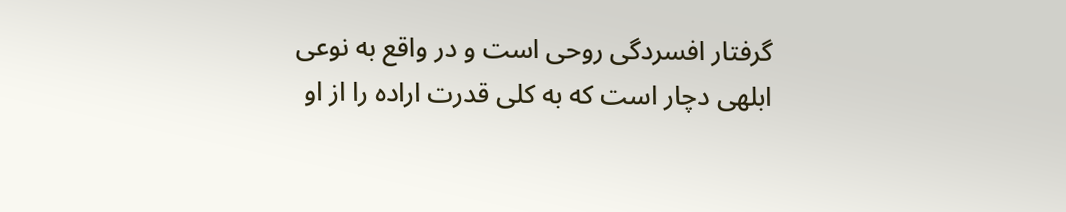گرفتار افسردگی روحی است و در واقع به نوعی ابلهی دچار است که به کلی قدرت اراده را از او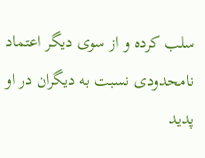سلب کرده و از سوی دیگر اعتماد نامحدودی نسبت به دیگران در او پدید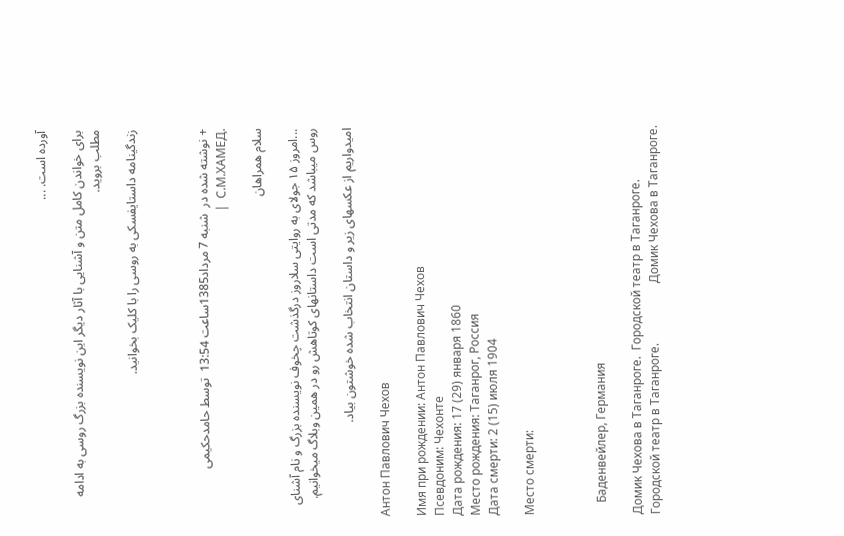آورده است. ...

برای خواندن کامل متن و آشنایی با آثار دیگر این نویسنده بزرگ روسی به ادامه مطلب بروید.

زندگینامه داستایفسکی به روسی را با کلیک بخوانید.



+ نوشته شده در  شنبه 7 مرداد1385ساعت 13:54  توسط حامدحکیمی .С.М.ХАМЕД  |

سلام همراهان

...امروز ۱۵ جولای به روایتی سلاروز درگذشت چخوف نویسنده بزرگ و نام آشنای روس میباشد که مدتی است داستانهای کوتاهش رو در همین وبلاگ میخوانیم.

امیدواریم از عکسهای زیر و داستان انتخاب شده خوشتون بیاد.

Антон Павлович Чехов

Имя при рождении: Антон Павлович Чехов
Псевдоним: Чехонте
Дата рождения: 17 (29) января 1860
Место рождения: Таганрог, Россия
Дата смерти: 2 (15) июля 1904

Место смерти:



    Баденвейлер, Германия

Домик Чехова в Таганроге.  Городской театр в Таганроге.
Городской театр в Таганроге.                    Домик Чехова в Таганроге.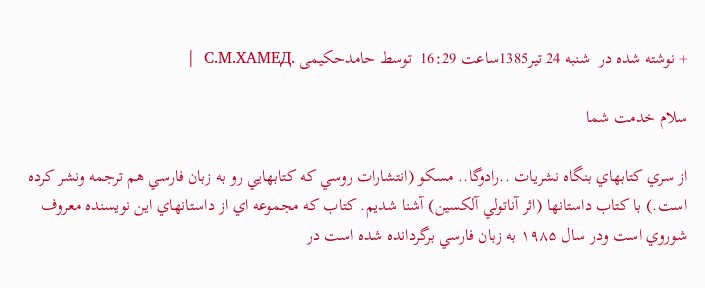+ نوشته شده در  شنبه 24 تیر1385ساعت 16:29  توسط حامدحکیمی .С.М.ХАМЕД  |

سلام خدمت شما

از سري كتابهاي بنگاه نشريات ..رادوگا.. مسكو (انتشارات روسي كه كتابهايي رو به زبان فارسي هم ترجمه ونشر كرده است.) با كتاب داستانها (اثر آناتولي آلكسين) آشنا شديم. كتاب كه مجموعه اي از داستانهاي اين نويسنده معروف شوروي است ودر سال ۱۹۸۵ به زبان فارسي برگردانده شده است در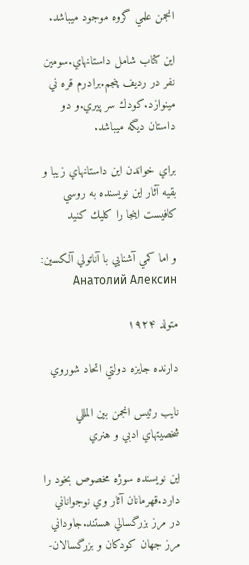انجمن علمي گروه موجود ميباشد.

اين كتاب شامل داستانهاي.سومين نفر در رديف پنجم.برادرم قره ني مينوازد.كودك سر پيري.و دو داستان ديگه ميباشد.

براي خواندن اين داستانهاي زيبا و بقيه آثار اين نويسنده به روسي كافيست اينجا را كليك كنيد

و اما كمي آشنايي با آناتولي آلكسين:       Анатолий Алексин

متولد ۱۹۲۴

دارنده جايزه دولتي اتحاد شوروي

نايب رئيس انجمن بين المللي شخصيتهاي ادبي و هنري

اين نويسنده سوژه مخصوص بخود را دارد.قهرمانان آثار وي نوجواناني در مرز بزرگسالي هستند.جاوداني مرز جهان كودكان و بزرگسالان-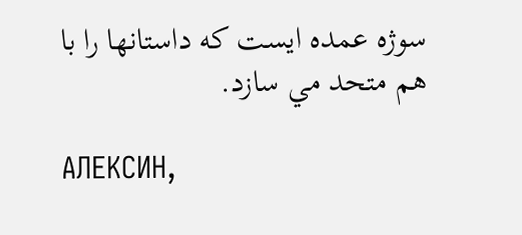سوژه عمده ايست كه داستانها را با هم متحد مي سازد.

АЛЕКСИН,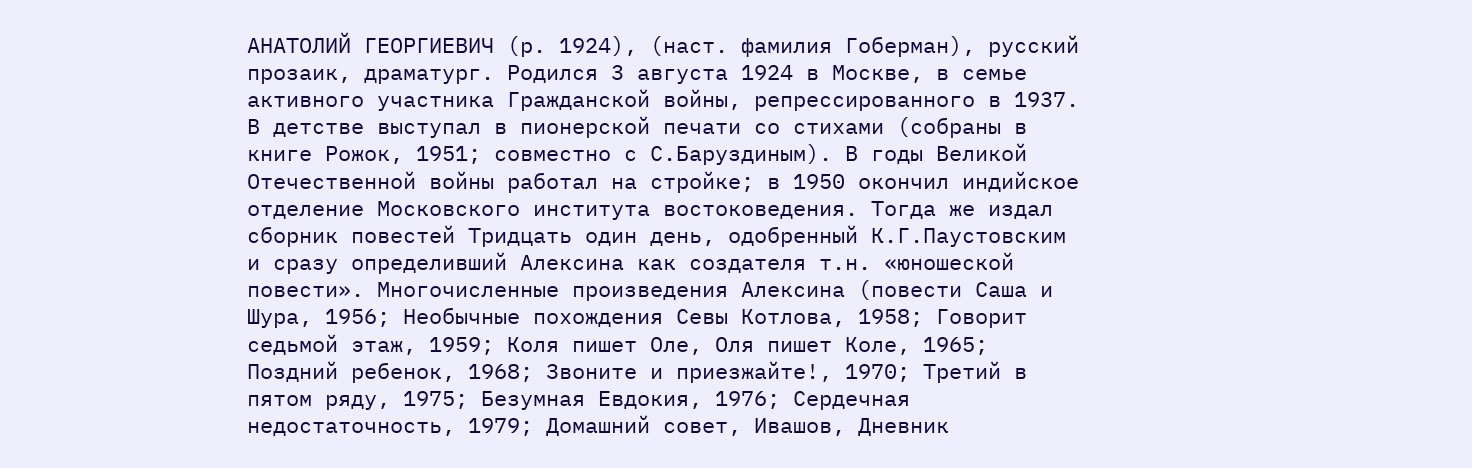АНАТОЛИЙ ГЕОРГИЕВИЧ (р. 1924), (наст. фамилия Гоберман), русский прозаик, драматург. Родился 3 августа 1924 в Москве, в семье активного участника Гражданской войны, репрессированного в 1937. В детстве выступал в пионерской печати со стихами (собраны в книге Рожок, 1951; совместно с С.Баруздиным). В годы Великой Отечественной войны работал на стройке; в 1950 окончил индийское отделение Московского института востоковедения. Тогда же издал сборник повестей Тридцать один день, одобренный К.Г.Паустовским и сразу определивший Алексина как создателя т.н. «юношеской повести». Многочисленные произведения Алексина (повести Саша и Шура, 1956; Необычные похождения Севы Котлова, 1958; Говорит седьмой этаж, 1959; Коля пишет Оле, Оля пишет Коле, 1965; Поздний ребенок, 1968; Звоните и приезжайте!, 1970; Третий в пятом ряду, 1975; Безумная Евдокия, 1976; Сердечная недостаточность, 1979; Домашний совет, Ивашов, Дневник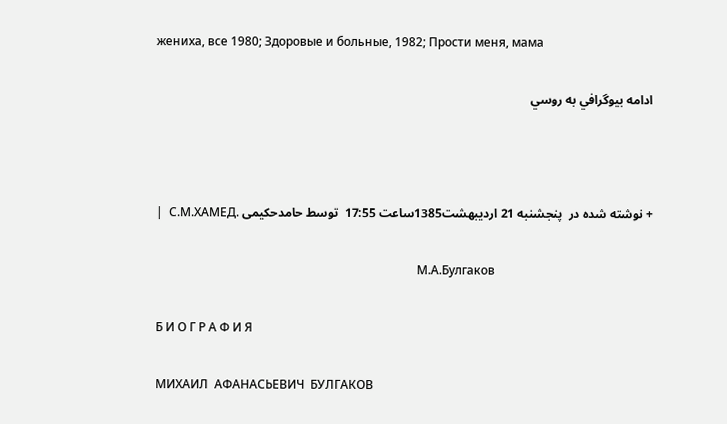жениха, все 1980; Здоровые и больные, 1982; Прости меня, мама

ادامه بيوگرافي به روسي



+ نوشته شده در  پنجشنبه 21 اردیبهشت1385ساعت 17:55  توسط حامدحکیمی .С.М.ХАМЕД  |

                                                                                       М.А.Булгаков

Б И О Г Р А Ф И Я

МИХАИЛ  АФАНАСЬЕВИЧ  БУЛГАКОВ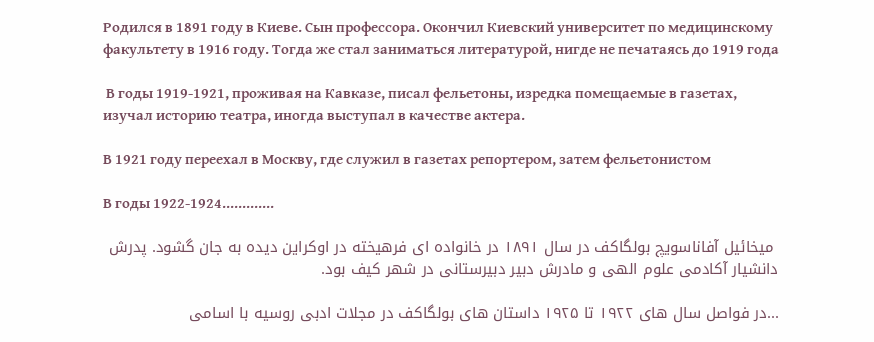Родился в 1891 году в Киеве. Сын профессора. Окончил Киевский университет по медицинскому факультету в 1916 году. Тогда же стал заниматься литературой, нигде не печатаясь до 1919 года

 В годы 1919-1921, проживая на Кавказе, писал фельетоны, изредка помещаемые в газетах, изучал историю театра, иногда выступал в качестве актера.

В 1921 году переехал в Москву, где служил в газетах репортером, затем фельетонистом

В годы 1922-1924.............

 ميخائيل آفاناسويچ بولگاكف در سال ۱۸۹۱ در خانواده اى فرهيخته در اوكراين ديده به جان گشود. پدرش دانشيار آكادمى علوم الهى و مادرش دبير دبيرستانى در شهر كيف بود.

...در فواصل سال هاى ۱۹۲۲ تا ۱۹۲۵ داستان هاى بولگاكف در مجلات ادبى روسيه با اسامى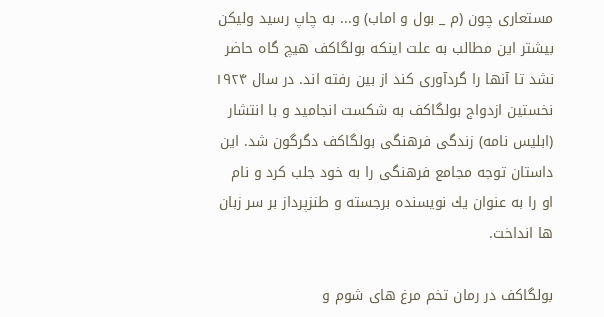مستعارى چون (م _ بول و اماب) و... به چاپ رسيد وليكن بيشتر اين مطالب به علت اينكه بولگاكف هيچ گاه حاضر نشد تا آنها را گردآورى كند از بين رفته اند. در سال ۱۹۲۴ نخستين ازدواج بولگاكف به شكست انجاميد و با انتشار (ابليس نامه) زندگى فرهنگى بولگاكف دگرگون شد. اين داستان توجه مجامع فرهنگى را به خود جلب كرد و نام او را به عنوان يك نويسنده برجسته و طنزپرداز بر سر زبان ها انداخت.

بولگاكف در رمان تخم مرغ هاى شوم و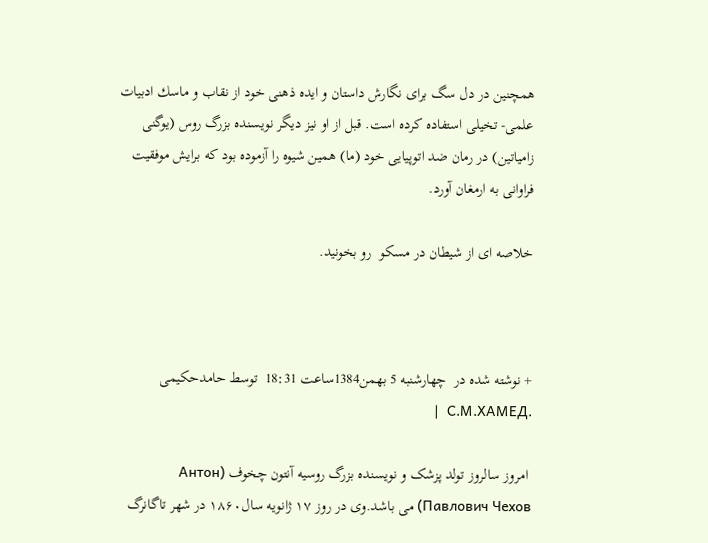همچنين در دل سگ براى نگارش داستان و ايده ذهنى خود از نقاب و ماسك ادبيات علمى- تخيلى استفاده كرده است. قبل از او نيز ديگر نويسنده بزرگ روس (يوگنى زامياتين) در رمان ضد اتوپيايى خود (ما) همين شيوه را آزموده بود كه برايش موفقيت فراوانى به ارمغان آورد.

خلاصه ای از شیطان در مسکو  رو بخونید.



+ نوشته شده در  چهارشنبه 5 بهمن1384ساعت 18:31  توسط حامدحکیمی .С.М.ХАМЕД  |

 امروز سالروز تولد پزشک و نویسنده بزرگ روسیه آنتون چخوف (Антон Павлович Чехов) می باشد.وی در روز ۱۷ ژانویه سال۱۸۶۰ در شهر تاگانرگ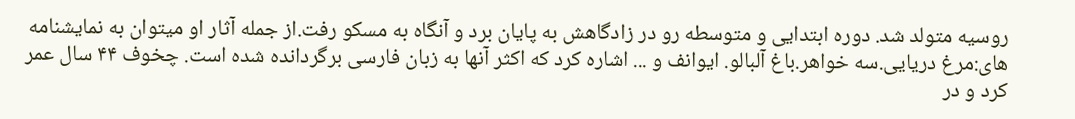روسیه متولد شد. دوره ابتدایی و متوسطه رو در زادگاهش به پایان برد و آنگاه به مسکو رفت.از جمله آثار او میتوان به نمایشنامه های:مرغ دریایی.سه خواهر.باغ آلبالو. ایوانف و ... اشاره کرد که اکثر آنها به زبان فارسی برگردانده شده است. چخوف ۴۴ سال عمر کرد و در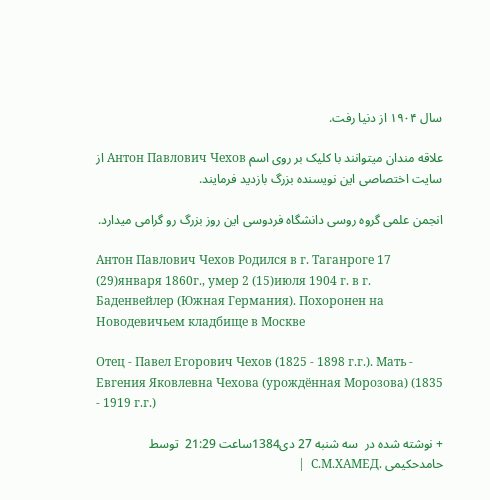سال ۱۹۰۴ از دنیا رفت.

علاقه مندان میتوانند با کلیک بر روی اسم Антон Павлович Чехов از سایت اختصاصی این نویسنده بزرگ بازدید فرمایند.

انجمن علمی گروه روسی دانشگاه فردوسی این روز بزرگ رو گرامی میدارد.

Антон Павлович Чехов Родился в г. Таганроге 17 (29)января 1860г., умер 2 (15)июля 1904 г. в г. Баденвейлер (Южная Германия). Похоронен на Новодевичьем кладбище в Москве

Отец - Павел Егорович Чехов (1825 - 1898 г.г.). Мать - Евгения Яковлевна Чехова (урождённая Морозова) (1835 - 1919 г.г.)

+ نوشته شده در  سه شنبه 27 دی1384ساعت 21:29  توسط حامدحکیمی .С.М.ХАМЕД  |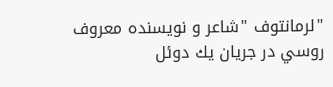"لرمانتوف "شاعر و نويسنده معروف روسي در جريان يك دوئل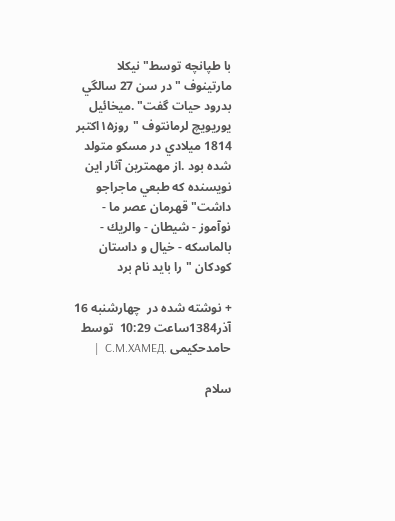با طپانچه توسط" نيكلا مارتينوف "در سن 27 سالگي بدرود حيات گفت" .ميخائيل يوريويچ لرمانتوف "روز۱۵اکتبر 1814 ميلادي در مسكو متولد شده بود .از مهمترين آثار اين نويسنده كه طبعي ماجراجو داشت" قهرمان عصر ما - نوآموز - شيطان - والريك - بالماسكه - خيال و داستان كودكان "را بايد نام برد

+ نوشته شده در  چهارشنبه 16 آذر1384ساعت 10:29  توسط حامدحکیمی .С.М.ХАМЕД  |

سلام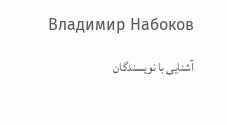Владимир Набоков

آشنایی با نویسندگان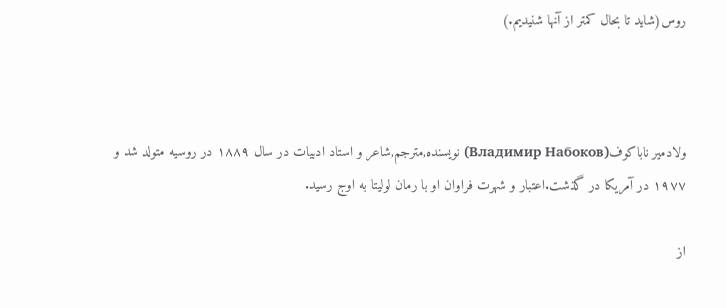روس(شاید تا بحال کمتر از آنها شنیدیم.)



ولادمیر ناباکوف(Владимир Набоков) نویسنده,مترجم,شاعر و استاد ادبیات در سال ۱۸۸۹ در روسیه متولد شد و ۱۹۷۷ در آمریکا در گذشت.اعتبار و شهرت فراوان او با رمان لولیتا به اوج رسید.

از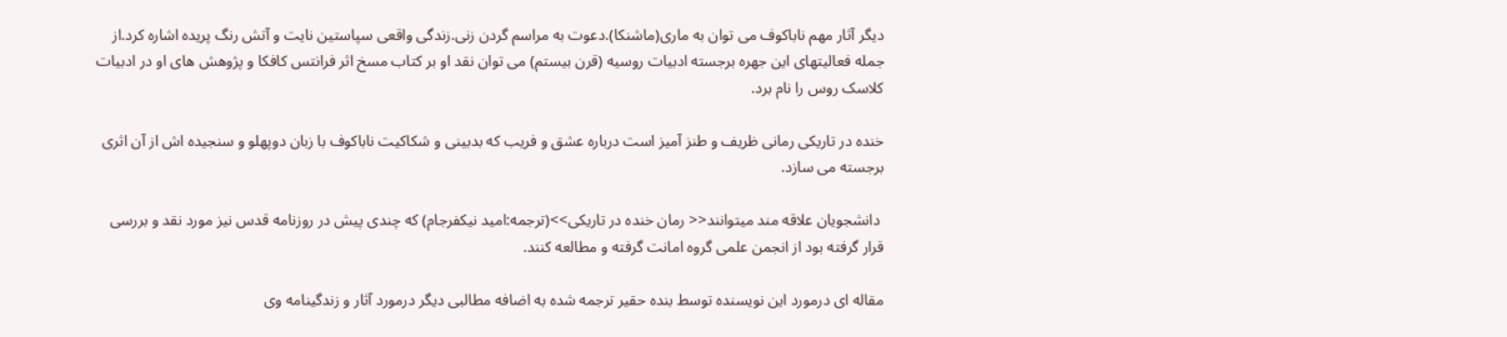دیگر آثار مهم ناباکوف می توان به ماری(ماشنکا).دعوت به مراسم گردن زنی.زندگی واقعی سپاستین نایت و آتش رنگ پریده اشاره کرد.از جمله فعالیتهای این جهره برجسته ادبیات روسیه (قرن بیستم) می توان نقد او بر کتاب مسخ اثر فرانتس کافکا و پژوهش های او در ادبیات کلاسک روس را نام برد.

خنده در تاریکی رمانی ظریف و طنز آمیز است درباره عشق و فریب که بدبینی و شکاکیت ناباکوف با زبان دوپهلو و سنجیده اش از آن اثری برجسته می سازد.

 دانشجویان علاقه مند میتوانند<< رمان خنده در تاریکی>>(ترجمه:امید نیکفرجام) که چندی پیش در روزنامه قدس نیز مورد نقد و بررسی قرار گرفته بود از انجمن علمی گروه امانت گرفته و مطالعه کنند.

مقاله ای درمورد این نویسنده توسط بنده حقیر ترجمه شده به اضافه مطالبی دیگر درمورد آثار و زندگینامه وی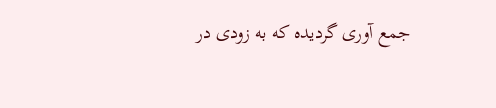جمع آوری گردیده که به زودی در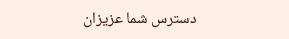دسترس شما عزیزان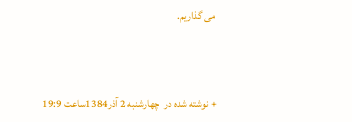می گذاریم.



+ نوشته شده در  چهارشنبه 2 آذر1384ساعت 19:9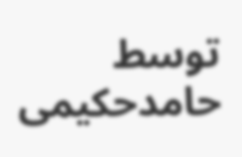توسط حامدحکیمی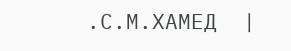.С.М.ХАМЕД  |